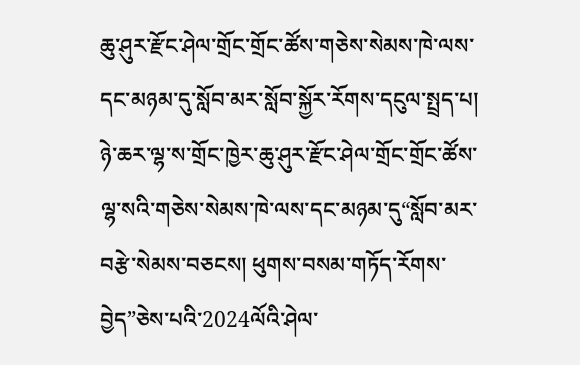ཆུ་ཤུར་རྫོང་ཤེལ་གྲོང་གྲོང་ཚོས་གཅེས་སེམས་ཁེ་ལས་དང་མཉམ་དུ་སློབ་མར་སློབ་སྐྱོར་རོགས་དངུལ་སྤྲད་པ།
ཉེ་ཆར་ལྷ་ས་གྲོང་ཁྱེར་ཆུ་ཤུར་རྫོང་ཤེལ་གྲོང་གྲོང་ཚོས་ལྷ་སའི་གཅེས་སེམས་ཁེ་ལས་དང་མཉམ་དུ“སློབ་མར་བརྩེ་སེམས་བཅངས། ཕུགས་བསམ་གཏོད་རོགས་བྱེད”ཅེས་པའི་2024ལོའི་ཤེལ་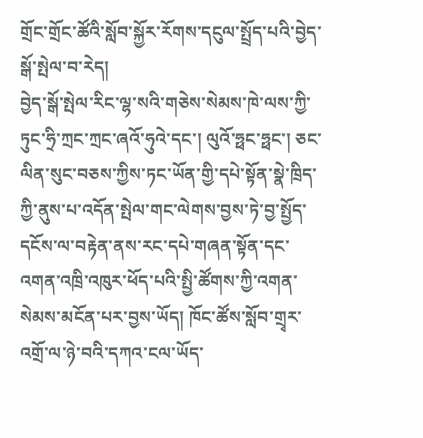གྲོང་གྲོང་ཚོའི་སློབ་སྐྱོར་རོགས་དངུལ་སྤྲོད་པའི་བྱེད་སྒོ་སྤེལ་བ་རེད།
བྱེད་སྒོ་སྤེལ་རིང་ལྷ་སའི་གཅེས་སེམས་ཁེ་ལས་ཀྱི་ཏུང་ཧྲི་ཀྲང་ཀྲང་ཞའོ་ཧུའེ་དང་། ལུའོ་ཧྥང་ཧྥང་། ཅང་ལིན་སུང་བཅས་ཀྱིས་ཏང་ཡོན་གྱི་དཔེ་སྟོན་སྣེ་ཁྲིད་ཀྱི་ནུས་པ་འདོན་སྤེལ་གང་ལེགས་བྱས་ཏེ་བྱ་སྤྱོད་དངོས་ལ་བརྟེན་ནས་རང་དཔེ་གཞན་སྟོན་དང་འགན་འཁྲི་འཁུར་ཕོད་པའི་སྤྱི་ཚོགས་ཀྱི་འགན་སེམས་མངོན་པར་བྱས་ཡོད། ཁོང་ཚོས་སློབ་གྲྭར་འགྲོ་ལ་ཉེ་བའི་དཀའ་ངལ་ཡོད་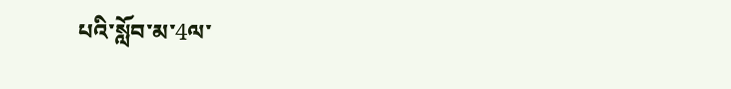པའི་སློབ་མ་4ལ་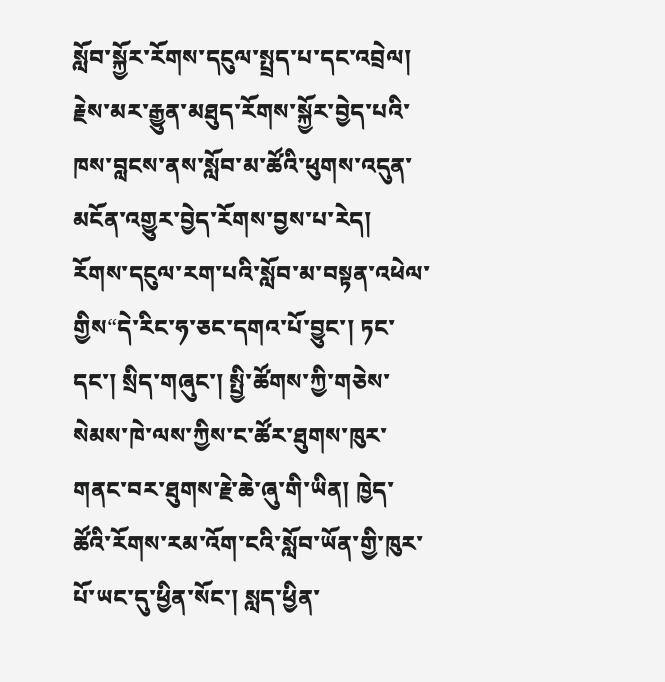སློབ་སྐྱོར་རོགས་དངུལ་སྤྲད་པ་དང་འབྲེལ། རྗེས་མར་རྒྱུན་མཐུད་རོགས་སྐྱོར་བྱེད་པའི་ཁས་བླངས་ནས་སློབ་མ་ཚོའི་ཕུགས་འདུན་མངོན་འགྱུར་བྱེད་རོགས་བྱས་པ་རེད།
རོགས་དངུལ་རག་པའི་སློབ་མ་བསྟན་འཕེལ་གྱིས“དེ་རིང་ཧ་ཅང་དགའ་པོ་བྱུང་། ཏང་དང་། སྲིད་གཞུང་། སྤྱི་ཚོགས་ཀྱི་གཅེས་སེམས་ཁེ་ལས་ཀྱིས་ང་ཚོར་ཐུགས་ཁུར་གནང་བར་ཐུགས་རྗེ་ཆེ་ཞུ་གི་ཡིན། ཁྱེད་ཚོའི་རོགས་རམ་འོག་ངའི་སློབ་ཡོན་གྱི་ཁུར་པོ་ཡང་དུ་ཕྱིན་སོང་། སླད་ཕྱིན་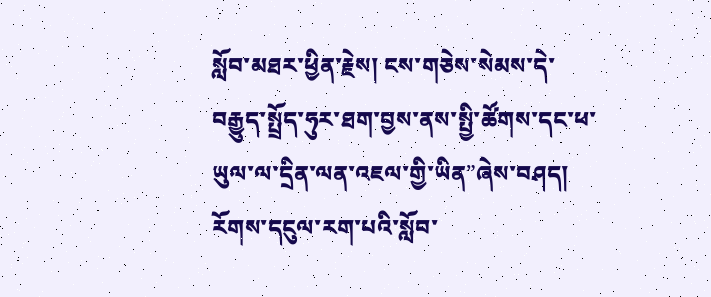སློབ་མཐར་ཕྱིན་རྗེས། ངས་གཅེས་སེམས་དེ་བརྒྱུད་སྤྲོད་ཧུར་ཐག་བྱས་ནས་སྤྱི་ཚོགས་དང་ཕ་ཡུལ་ལ་དྲིན་ལན་འཇལ་གྱི་ཡིན”ཞེས་བཤད། རོགས་དངུལ་རག་པའི་སློབ་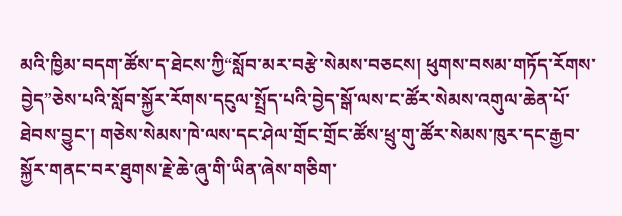མའི་ཁྱིམ་བདག་ཚོས་ད་ཐེངས་ཀྱི“སློབ་མར་བརྩེ་སེམས་བཅངས། ཕུགས་བསམ་གཏོད་རོགས་བྱེད”ཅེས་པའི་སློབ་སྐྱོར་རོགས་དངུལ་སྤྲོད་པའི་བྱེད་སྒོ་ལས་ང་ཚོར་སེམས་འགུལ་ཆེན་པོ་ཐེབས་བྱུང་། གཅེས་སེམས་ཁེ་ལས་དང་ཤེལ་གྲོང་གྲོང་ཚོས་ཕྲུ་གུ་ཚོར་སེམས་ཁུར་དང་རྒྱབ་སྐྱོར་གནང་བར་ཐུགས་རྗེ་ཆེ་ཞུ་གི་ཡིན་ཞེས་གཅིག་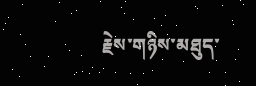རྗེས་གཉིས་མཐུད་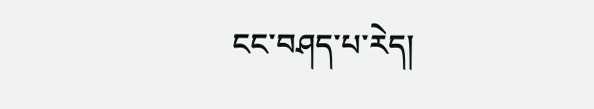ངང་བཤད་པ་རེད།